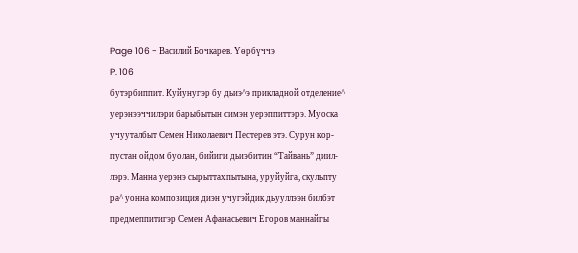Page 106 - Василий Бочкарев. Үөрбүччэ
P. 106
бутэрбиппит. Куйунугэр бу дьиэ^э прикладной отделение^
уерэнээччилэри барыбытын симэн уерэппиттэрэ. Муоска
учууталбыт Семен Николаевич Пестерев этэ. Сурун кор-
пустан ойдом буолан, бийиги дьиэбитин “Тайвань” диил-
лэрэ. Манна уерэнэ сырыттахпытына, уруйуйга, скульпту
ра^ уонна композиция диэн учугэйдик дьууллээн билбэт
предмеппитигэр Семен Афанасьевич Егоров маннайгы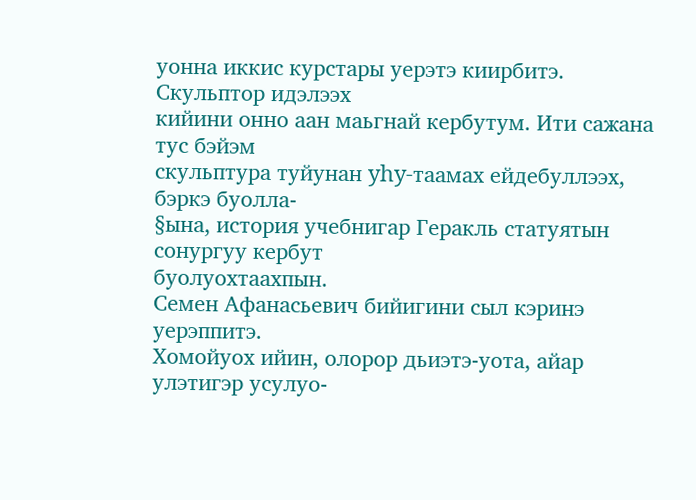уонна иккис курстары уерэтэ киирбитэ. Скульптор идэлээх
кийини онно аан маьгнай кербутум. Ити сажана тус бэйэм
скульптура туйунан yhy-таамах ейдебуллээх, бэркэ буолла-
§ына, история учебнигар Геракль статуятын сонургуу кербут
буолуохтаахпын.
Семен Афанасьевич бийигини сыл кэринэ уерэппитэ.
Хомойуох ийин, олорор дьиэтэ-уота, айар улэтигэр усулуо-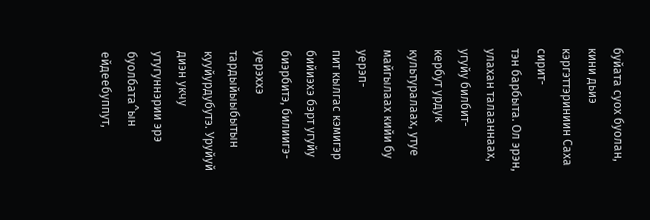буйата суох буолан, кини дьиэ кэргэттэриниин Саха сирит-
тэн барбыта. Ол эрэн, улахан талааннаах, угуйу билбит-
кербут урдук культуралаах, утуе майгылаах кийи бу уерэп-
пит кылгас кэмигэр бийиэхэ бэрт угуйу биэрбитэ, билиигэ-
уерэххэ тардыйыыбытын кууйурдубутэ. Уруйуй диэн укчу
утугуннэрии эрэ буолбата^ын ейдеебуппут,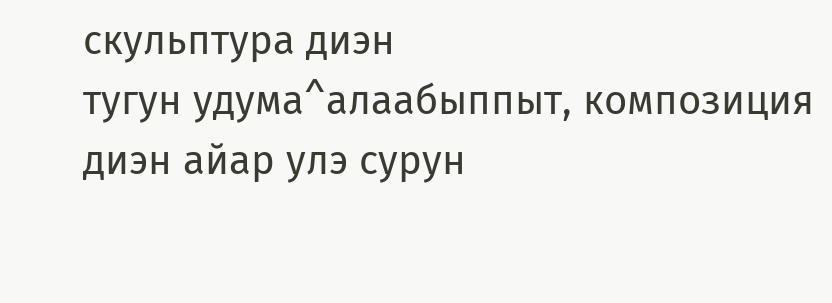скульптура диэн
тугун удума^алаабыппыт, композиция диэн айар улэ сурун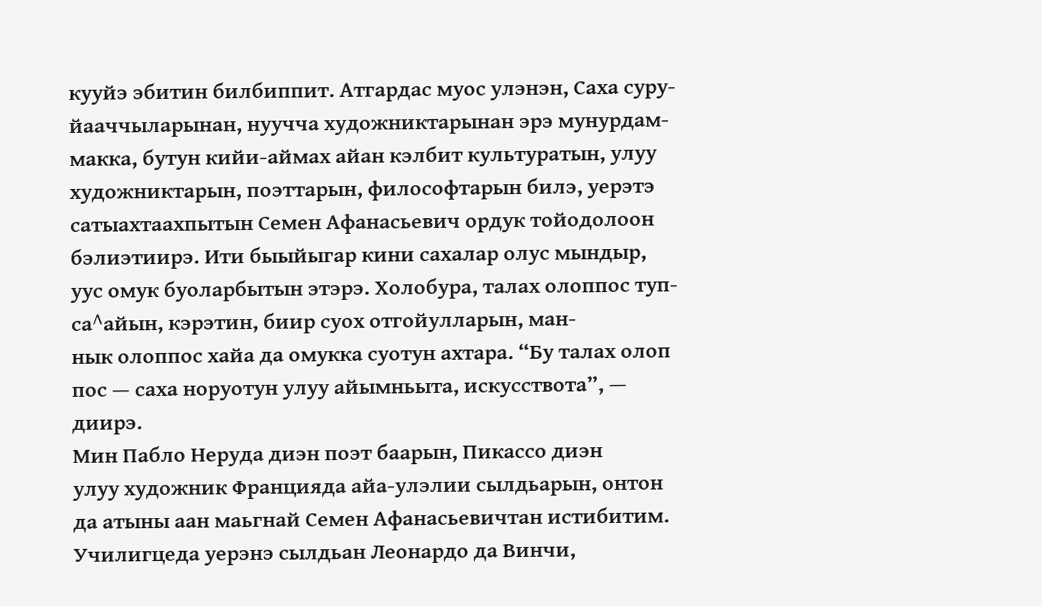кууйэ эбитин билбиппит. Атгардас муос улэнэн, Саха суру-
йааччыларынан, нуучча художниктарынан эрэ мунурдам-
макка, бутун кийи-аймах айан кэлбит культуратын, улуу
художниктарын, поэттарын, философтарын билэ, уерэтэ
сатыахтаахпытын Семен Афанасьевич ордук тойодолоон
бэлиэтиирэ. Ити быыйыгар кини сахалар олус мындыр,
уус омук буоларбытын этэрэ. Холобура, талах олоппос туп-
са^айын, кэрэтин, биир суох отгойулларын, ман-
нык олоппос хайа да омукка суотун ахтара. “Бу талах олоп
пос — саха норуотун улуу айымньыта, искусствота”, —
диирэ.
Мин Пабло Неруда диэн поэт баарын, Пикассо диэн
улуу художник Францияда айа-улэлии сылдьарын, онтон
да атыны аан маьгнай Семен Афанасьевичтан истибитим.
Училигцеда уерэнэ сылдьан Леонардо да Винчи,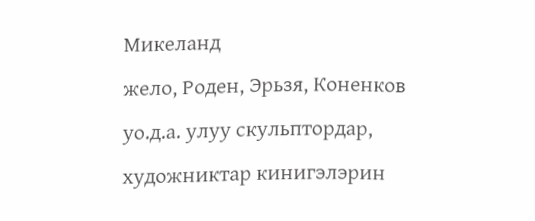Микеланд
жело, Роден, Эрьзя, Коненков уо.д.а. улуу скульптордар,
художниктар кинигэлэрин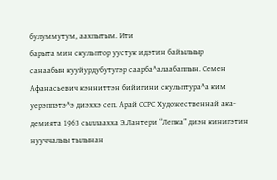булуммутум, аахпытым. Ити
барыта мин скульптор уустук идэтин байылыыр
санаабын кууйурдубутугэр саарба^алаабаппын. Семен
Афанасьевич кэнниттэн бийигини скульптура^а ким
уерэппэтэ^э диэххэ сеп. Арай ССРС Художественнай ака-
демията 1963 сыллаахха Э.Лантери “Лепка” диэн кинигэтин
нууччалыы тылынан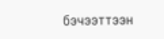бэчээттээн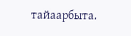тайаарбыта.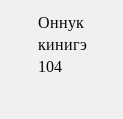Оннук кинигэ
104